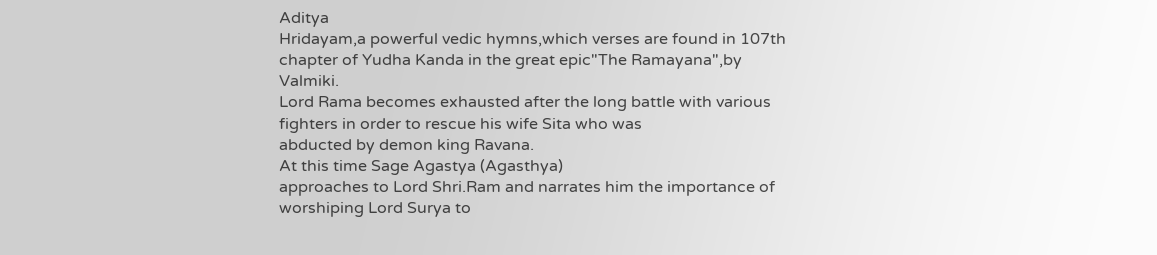Aditya
Hridayam,a powerful vedic hymns,which verses are found in 107th
chapter of Yudha Kanda in the great epic"The Ramayana",by
Valmiki.
Lord Rama becomes exhausted after the long battle with various
fighters in order to rescue his wife Sita who was
abducted by demon king Ravana.
At this time Sage Agastya (Agasthya)
approaches to Lord Shri.Ram and narrates him the importance of
worshiping Lord Surya to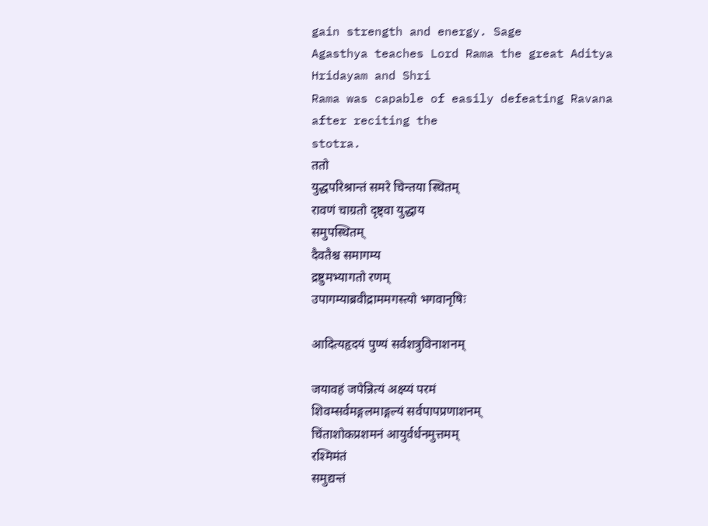gain strength and energy. Sage
Agasthya teaches Lord Rama the great Aditya Hridayam and Shri
Rama was capable of easily defeating Ravana after reciting the
stotra.
ततो
युद्धपरिश्रान्तं समरे चिन्तया स्थितम्
रावणं चाग्रतो दृष्ट्वा युद्धाय
समुपस्थितम्
दैवतैश्च समागम्य
द्रष्टुमभ्यागतो रणम्
उपागम्याब्रवीद्राममगस्त्यो भगवानृषिः

आदित्यहृदयं पुण्यं सर्वशत्रुविनाशनम्

जयावहं जपेन्नित्यं अक्ष्य्यं परमं
शिवम्सर्वमङ्गलमाङ्गल्यं सर्वपापप्रणाशनम्
चिंताशोकप्रशमनं आयुर्वर्धनमुत्तमम्
रश्मिमंतं
समुद्यन्तं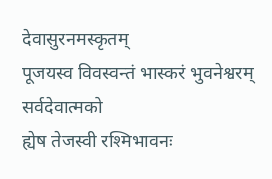देवासुरनमस्कृतम्
पूजयस्व विवस्वन्तं भास्करं भुवनेश्वरम्
सर्वदेवात्मको
ह्येष तेजस्वी रश्मिभावनः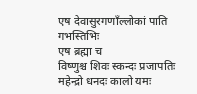एष देवासुरगणाँल्लोकां पाति गभस्तिभिः
एष ब्रह्मा च
विष्णुश्च शिवः स्कन्दः प्रजापतिः
महेन्द्रो धनदः कालो यमः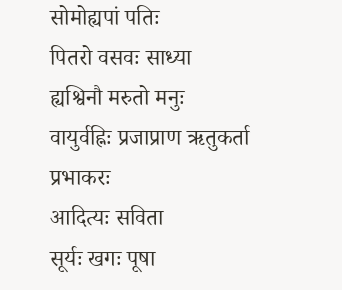सोमोह्यपां पतिः
पितरो वसवः साध्या
ह्यश्विनौ मरुतो मनुः
वायुर्वह्निः प्रजाप्राण ऋतुकर्ता
प्रभाकरः
आदित्यः सविता
सूर्यः खगः पूषा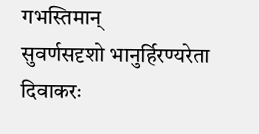गभस्तिमान्
सुवर्णसदृशो भानुर्हिरण्यरेता दिवाकरः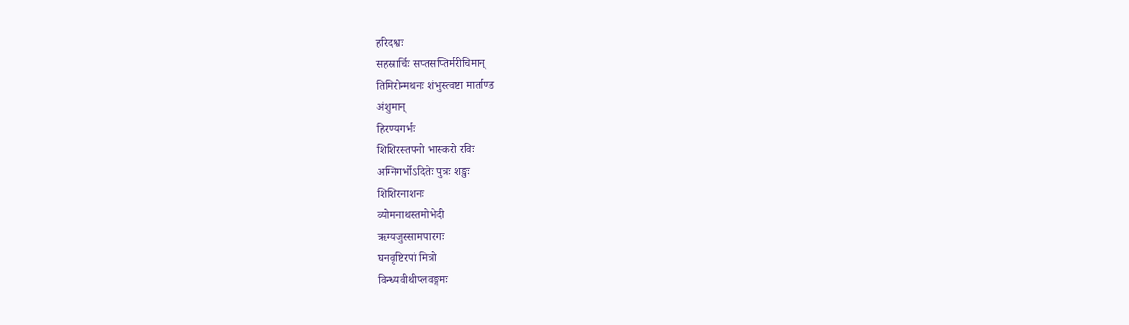हरिदश्वः
सहस्रार्चिः सप्तसप्तिर्मरीचिमान्
तिमिरोन्मथनः शंभुस्त्वष्टा मार्ताण्ड
अंशुमान्
हिरण्यगर्भः
शिशिरस्तपनो भास्करो रविः
अग्निगर्भोऽदितेः पुत्रः शङ्खः
शिशिरनाशनः
व्योमनाथस्तमोभेदी
ऋग्यजुस्सामपारगः
घनवृष्टिरपां मित्रो
विन्ध्यवीथीप्लवङ्गमः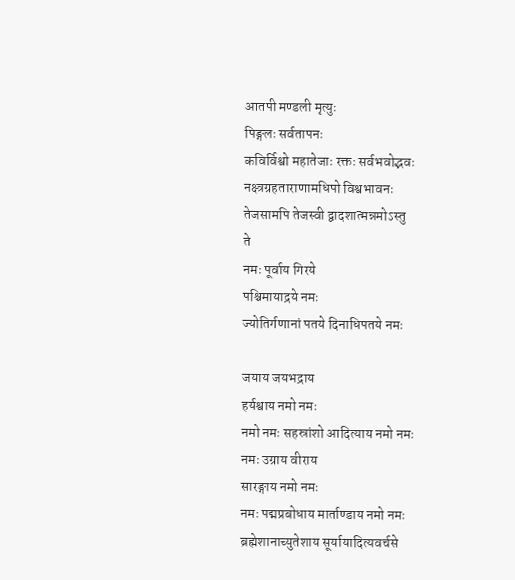आतपी मण्डली मृत्युः
पिङ्गलः सर्वतापनः
कविर्विश्वो महातेजाः रक्तः सर्वभवोद्भवः
नक्ष्त्रग्रहताराणामधिपो विश्वभावनः
तेजसामपि तेजस्वी द्वादशात्मन्नमोऽस्तु
ते
नमः पूर्वाय गिरये
पश्चिमायाद्रये नमः
ज्योतिर्गणानां पतये दिनाधिपतये नमः

जयाय जयभद्राय
हर्यश्वाय नमो नमः
नमो नमः सहस्रांशो आदित्याय नमो नमः
नमः उग्राय वीराय
सारङ्गाय नमो नमः
नमः पद्मप्रबोधाय मार्ताण्डाय नमो नमः
ब्रह्मेशानाच्युतेशाय सूर्यायादित्यवर्चसे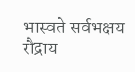भास्वते सर्वभक्षय रौद्राय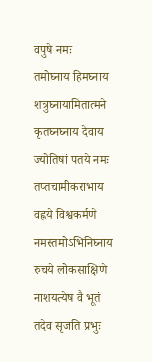वपुषे नमः
तमोघ्नाय हिमघ्नाय
शत्रुघ्नायामितात्मने
कृतघ्नघ्नाय देवाय ज्योतिषां पतये नमः
तप्तचामीकराभाय
वह्नये विश्वकर्मणे
नमस्तमोऽभिनिघ्नाय रुचये लोकसाक्षिणे
नाशयत्येष वै भूतं
तदेव सृजति प्रभुः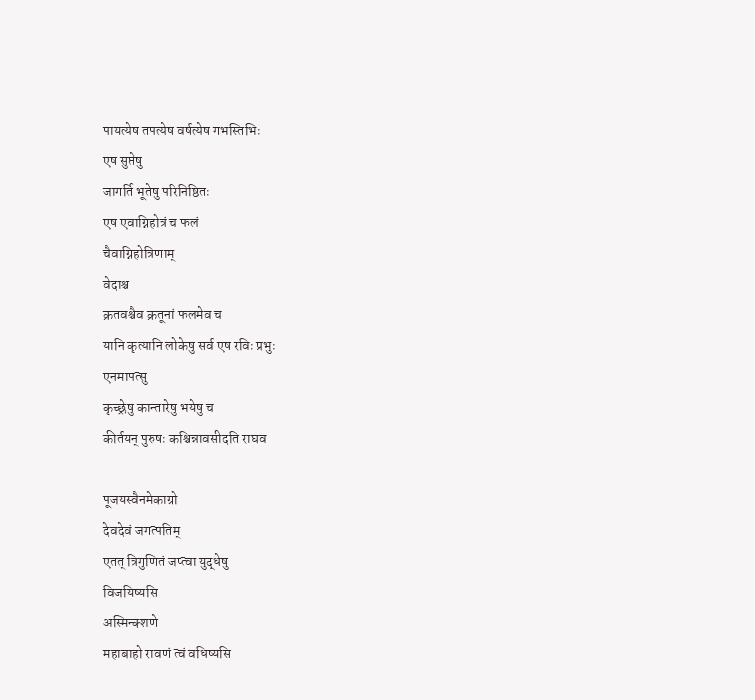पायत्येष तपत्येष वर्षत्येष गभस्तिभिः
एष सुप्तेषु
जागर्ति भूतेषु परिनिष्ठितः
एष एवाग्निहोत्रं च फलं
चैवाग्निहोत्रिणाम्
वेदाश्च
क्रतवश्चैव क्रतूनां फलमेव च
यानि कृत्यानि लोकेषु सर्व एष रविः प्रभुः
एनमापत्सु
कृच्छ्रेषु कान्तारेषु भयेषु च
कीर्तयन् पुरुषः कश्चिन्नावसीदति राघव

पूजयस्वैनमेकाग्रो
देवदेवं जगत्पतिम्
एतत् त्रिगुणितं जप्त्वा युद्धेषु
विजयिष्यसि
अस्मिन्क्शणे
महाबाहो रावणं त्वं वधिष्यसि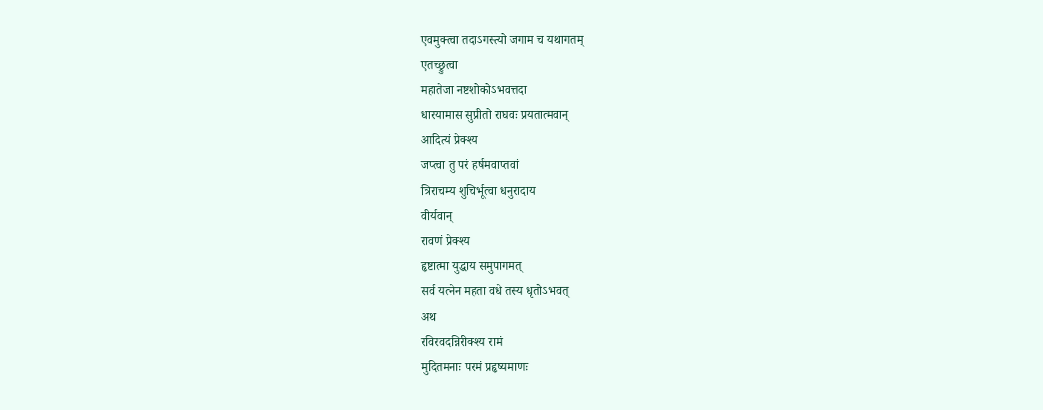एवमुक्त्वा तदाऽगस्त्यो जगाम च यथागतम्
एतच्छ्रुत्वा
महातेजा नष्टशोकोऽभवत्तदा
धारयामास सुप्रीतो राघवः प्रयतात्मवान्
आदित्यं प्रेक्श्य
जप्त्वा तु परं हर्षमवाप्तवां
त्रिराचम्य शुचिर्भूत्वा धनुरादाय
वीर्यवान्
रावणं प्रेक्श्य
हृष्टात्मा युद्धाय समुपागमत्
सर्व यत्नेन महता वधे तस्य धृतोऽभवत्
अथ
रविरवदन्निरीक्श्य रामं
मुदितमनाः परमं प्रहृष्यमाणः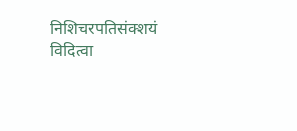निशिचरपतिसंक्शयं विदित्वा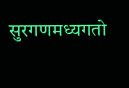सुरगणमध्यगतो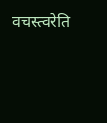वचस्त्वरेति